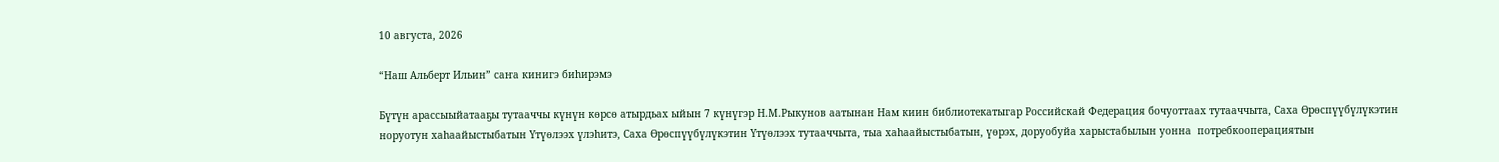10 августа, 2026

“Наш Альберт Ильин” саҥа кинигэ биһирэмэ

Бүтүн арассыыйатааҕы тутааччы күнүн көрсө атырдьах ыйын 7 күнүгэр Н.М.Рыкунов аатынан Нам киин библиотекатыгар Российскай Федерация бочуоттаах тутааччыта, Саха Өрөспүүбүлүкэтин норуотун хаһаайыстыбатын Үтүөлээх үлэһитэ, Саха Өрөспүүбүлүкэтин Үтүөлээх тутааччыта, тыа хаһаайыстыбатын, үөрэх, доруобуйа харыстабылын уонна  потребкооперациятын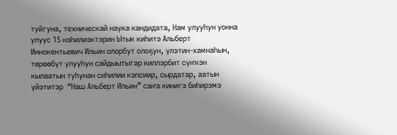туйгуна, техническай наука кандидата, Нам улууһун уонна улуус 15 нэһилиэктэрин Ытык киһитэ Альберт Иннокентьевич Ильин олорбут олоҕун, үлэтин-хамнаһын, төрөөбүт улууһун сайдыытыгар киллэрбит сүҥкэн кылаатын туһунан сиһилии кэпсиир, сырдатар, аатын үйэтитэр  “Наш Альберт Ильин” саҥа кинигэ биһирэмэ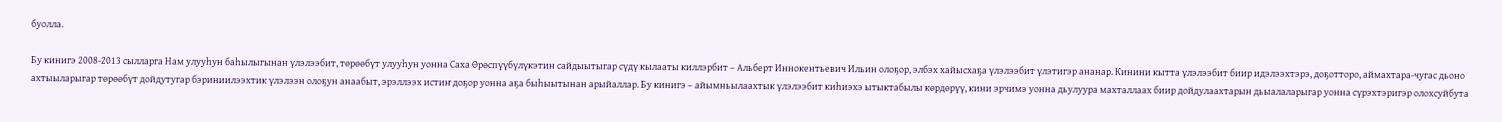буолла.

Бу кинигэ 2008-2013 сылларга Нам улууһун баһылыгынан үлэлээбит, төрөөбүт улууһун уонна Саха Өрөспүүбүлүкэтин сайдыытыгар сүдү кылааты киллэрбит – Альберт Иннокентьевич Ильин олоҕор, элбэх хайысхаҕа үлэлээбит үлэтигэр ананар. Кинини кытта үлэлээбит биир идэлээхтэрэ, доҕотторо, аймахтара-чугас дьоно ахтыыларыгар төрөөбүт дойдутугар бэриниилээхтик үлэлээн олоҕун анаабыт, эрэллээх истиҥ доҕор уонна аҕа быһыытынан арыйаллар. Бу кинигэ – айымньылаахтык үлэлээбит киһиэхэ ытыктабылы көрдөрүү, кини эрчимэ уонна дьулуура махталлаах биир дойдулаахтарын дьыалаларыгар уонна сүрэхтэригэр олохсуйбута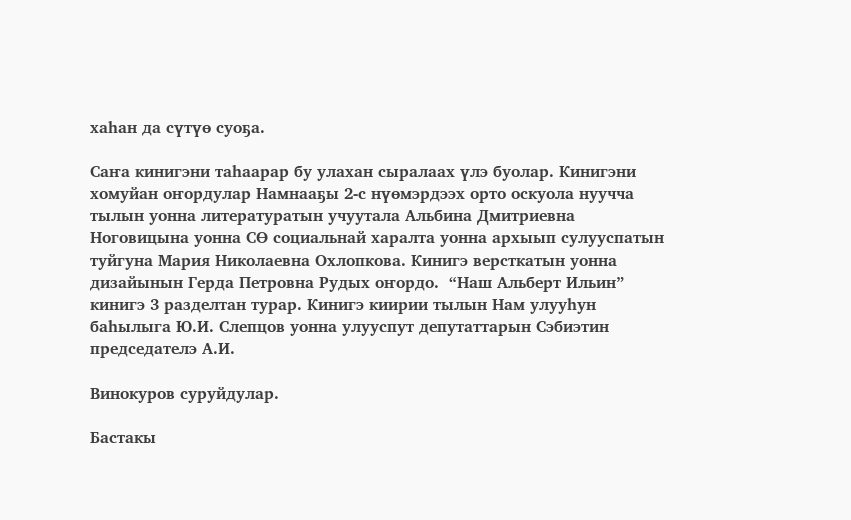хаһан да сүтүө суоҕа.

Саҥа кинигэни таһаарар бу улахан сыралаах үлэ буолар. Кинигэни хомуйан оҥордулар Намнааҕы 2-с нүөмэрдээх орто оскуола нуучча тылын уонна литературатын учуутала Альбина Дмитриевна Ноговицына уонна СӨ социальнай харалта уонна архыып сулууспатын туйгуна Мария Николаевна Охлопкова. Кинигэ версткатын уонна дизайынын Герда Петровна Рудых оҥордо.  “Наш Альберт Ильин” кинигэ 3 разделтан турар. Кинигэ киирии тылын Нам улууһун баһылыга Ю.И. Слепцов уонна улууспут депутаттарын Сэбиэтин председателэ А.И.

Винокуров суруйдулар.

Бастакы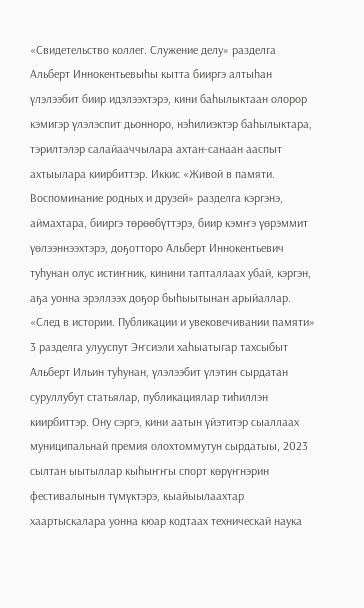«Свидетельство коллег. Служение делу» разделга Альберт Иннокентьевыһы кытта бииргэ алтыһан үлэлээбит биир идэлээхтэрэ, кини баһылыктаан олорор кэмигэр үлэлэспит дьонноро, нэһилиэктэр баһылыктара, тэрилтэлэр салайааччылара ахтан-санаан ааспыт ахтыылара киирбиттэр. Иккис «Живой в памяти. Воспоминание родных и друзей» разделга кэргэнэ, аймахтара, бииргэ төрөөбүттэрэ, биир кэмҥэ үөрэммит үөлээннээхтэрэ, доҕотторо Альберт Иннокентьевич туһунан олус истиҥник, кинини тапталлаах убай, кэргэн, аҕа уонна эрэллээх доҕор быһыытынан арыйаллар. «След в истории. Публикации и увековечивании памяти» 3 разделга улууспут Эҥсиэли хаһыатыгар тахсыбыт Альберт Ильин туһунан, үлэлээбит үлэтин сырдатан суруллубут статьялар, публикациялар тиһиллэн киирбиттэр. Ону сэргэ, кини аатын үйэтитэр сыаллаах муниципальнай премия олохтоммутун сырдатыы, 2023 сылтан ыытыллар кыһыҥҥы спорт көрүҥнэрин фестивалынын түмүктэрэ, кыайыылаахтар хаартыскалара уонна кюар кодтаах техническай наука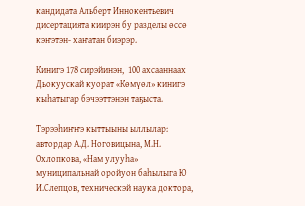кандидата Альберт Иннокентьевич дисертацията киирэн бу разделы өссө кэҥэтэн- хаҥатан биэрэр.

Кинигэ 178 сирэйинэн,  100 ахсааннаах Дьокуускай куорат «Көмүөл» кинигэ кыһатыгар бэчээттэнэн таҕыста.

Тэрээһиҥҥэ кыттыыны ыллылар: автордар А.Д. Ноговицына, М.Н. Охлопкова, «Нам улууһа» муниципальнай оройуон баһылыга Ю И.Слепцов, техническэй наука доктора,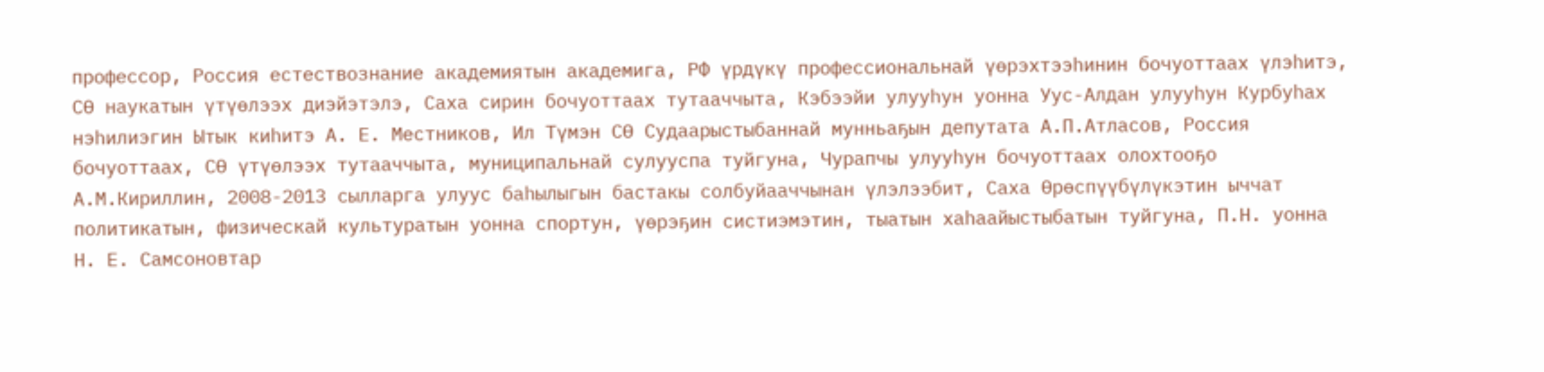профессор, Россия естествознание академиятын академига, РФ үрдүкү профессиональнай үөрэхтээһинин бочуоттаах үлэһитэ, СӨ наукатын үтүөлээх диэйэтэлэ, Саха сирин бочуоттаах тутааччыта, Кэбээйи улууһун уонна Уус-Алдан улууһун Курбуһах нэһилиэгин Ытык киһитэ А. Е. Местников, Ил Түмэн СӨ Судаарыстыбаннай мунньаҕын депутата А.П.Атласов, Россия бочуоттаах, СӨ үтүөлээх тутааччыта, муниципальнай сулууспа туйгуна, Чурапчы улууһун бочуоттаах олохтооҕо А.М.Кириллин, 2008-2013 сылларга улуус баһылыгын бастакы солбуйааччынан үлэлээбит, Саха Өрөспүүбүлүкэтин ыччат политикатын, физическай культуратын уонна спортун, үөрэҕин систиэмэтин, тыатын хаһаайыстыбатын туйгуна, П.Н. уонна Н. Е. Самсоновтар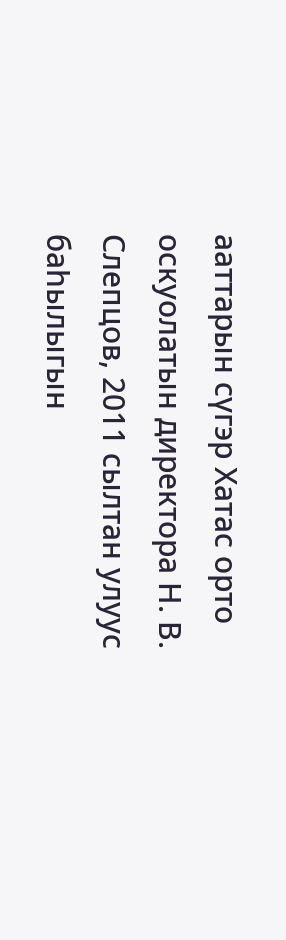ааттарын сүгэр Хатас орто оскуолатын директора Н. В. Слепцов, 2011 сылтан улуус баһылыгын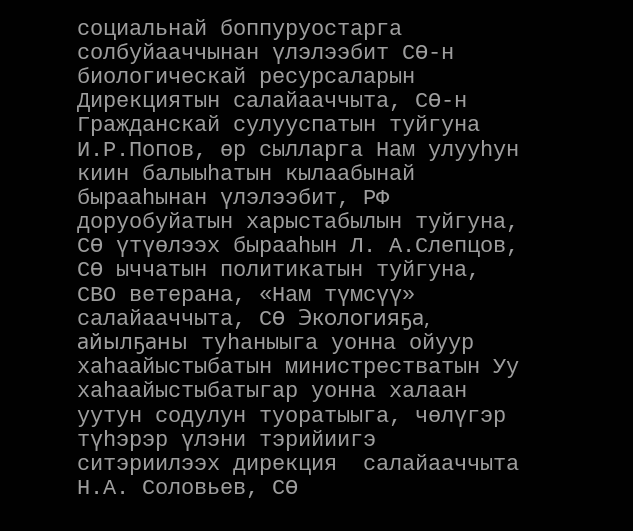социальнай боппуруостарга солбуйааччынан үлэлээбит СӨ-н биологическай ресурсаларын Дирекциятын салайааччыта, СӨ-н Гражданскай сулууспатын туйгуна И.Р.Попов, өр сылларга Нам улууһун киин балыыһатын кылаабынай бырааһынан үлэлээбит, РФ доруобуйатын харыстабылын туйгуна, СӨ үтүөлээх бырааһын Л. А.Слепцов,  СӨ ыччатын политикатын туйгуна,  СВО ветерана, «Нам түмсүү» салайааччыта, СӨ Экологияҕа, айылҕаны туһаныыга уонна ойуур хаһаайыстыбатын министрестватын Уу хаһаайыстыбатыгар уонна халаан уутун содулун туоратыыга, чөлүгэр түһэрэр үлэни тэрийиигэ ситэриилээх дирекция  салайааччыта Н.А. Соловьев, СӨ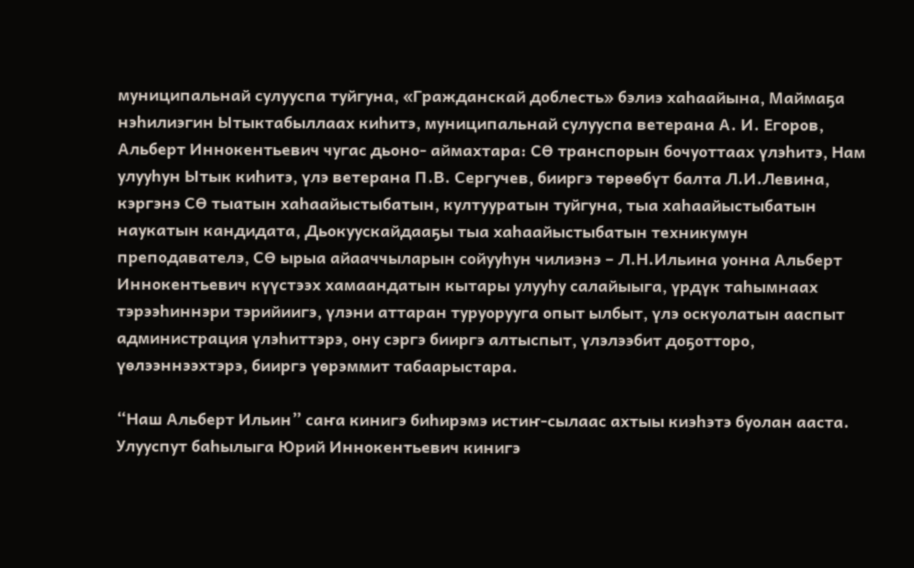муниципальнай сулууспа туйгуна, «Гражданскай доблесть» бэлиэ хаһаайына, Маймаҕа нэһилиэгин Ытыктабыллаах киһитэ, муниципальнай сулууспа ветерана А. И. Егоров, Альберт Иннокентьевич чугас дьоно- аймахтара: СӨ транспорын бочуоттаах үлэһитэ, Нам улууһун Ытык киһитэ, үлэ ветерана П.В. Сергучев, бииргэ төрөөбүт балта Л.И.Левина, кэргэнэ СӨ тыатын хаһаайыстыбатын, култууратын туйгуна, тыа хаһаайыстыбатын наукатын кандидата, Дьокуускайдааҕы тыа хаһаайыстыбатын техникумун преподавателэ, СӨ ырыа айааччыларын сойууһун чилиэнэ – Л.Н.Ильина уонна Альберт Иннокентьевич күүстээх хамаандатын кытары улууһу салайыыга, үрдүк таһымнаах тэрээһиннэри тэрийиигэ, үлэни аттаран туруорууга опыт ылбыт, үлэ оскуолатын ааспыт администрация үлэһиттэрэ, ону сэргэ бииргэ алтыспыт, үлэлээбит доҕотторо, үөлээннээхтэрэ, бииргэ үөрэммит табаарыстара.

“Наш Альберт Ильин” саҥа кинигэ биһирэмэ истиҥ-сылаас ахтыы киэһэтэ буолан ааста. Улууспут баһылыга Юрий Иннокентьевич кинигэ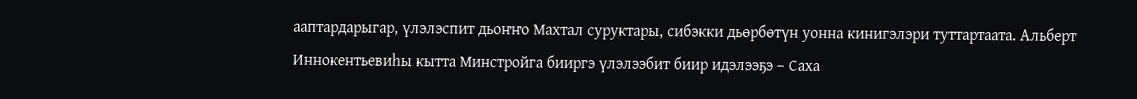ааптардарыгар, үлэлэспит дьоҥҥо Махтал суруктары, сибэкки дьөрбөтүн уонна кинигэлэри туттартаата. Альберт Иннокентьевиһы кытта Минстройга бииргэ үлэлээбит биир идэлээҕэ – Саха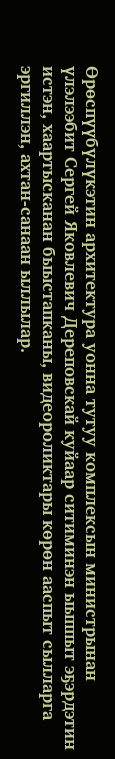Өрөспүүбүлүкэтин архитектура уонна тутуу комплексын министрынан үлэлээбит Сергей Яковлевич Дереповскай куйаар ситиминэн ыыппыт эҕэрдэтин истэн, хаартысканан быыстапканы, видеороликтары көрөн ааспыт сылларга эргиллэн, ахтан-санаан ыллылар.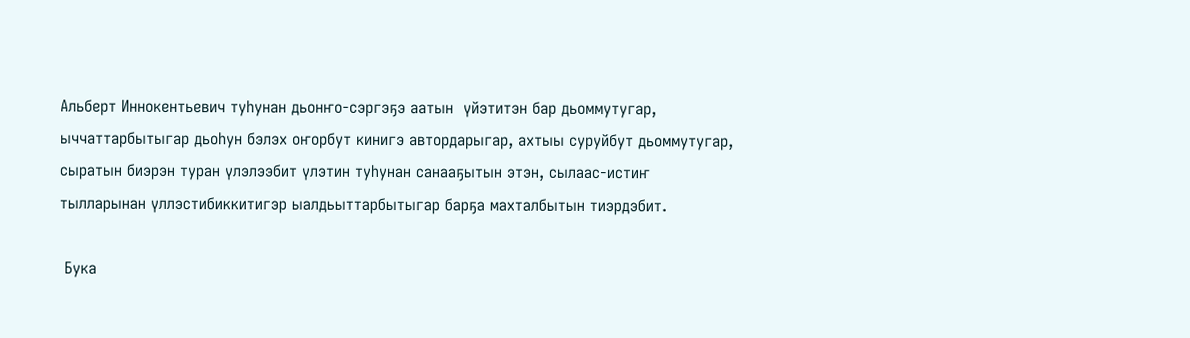Альберт Иннокентьевич туһунан дьонҥо-сэргэҕэ аатын  үйэтитэн бар дьоммутугар, ыччаттарбытыгар дьоһун бэлэх оҥорбут кинигэ автордарыгар, ахтыы суруйбут дьоммутугар,  сыратын биэрэн туран үлэлээбит үлэтин туһунан санааҕытын этэн, сылаас-истиҥ тылларынан үллэстибиккитигэр ыалдьыттарбытыгар барҕа махталбытын тиэрдэбит.

 Бука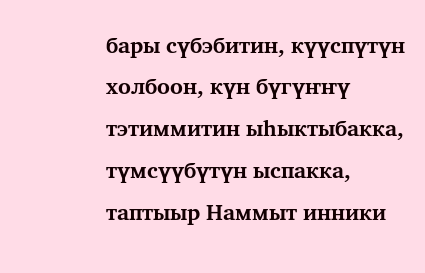бары сүбэбитин, күүспүтүн холбоон, күн бүгүҥҥү тэтиммитин ыһыктыбакка, түмсүүбүтүн ыспакка, таптыыр Наммыт инники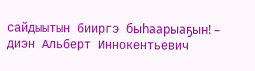сайдыытын бииргэ быһаарыаҕын! – диэн Альберт Иннокентьевич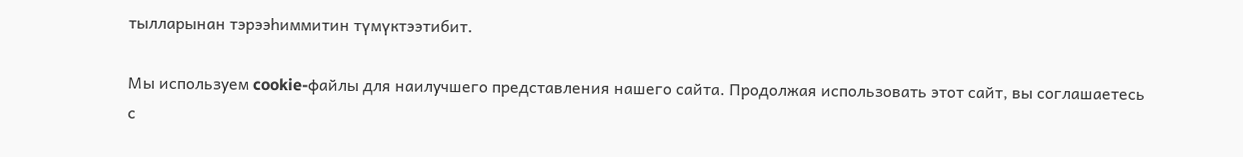тылларынан тэрээһиммитин түмүктээтибит.

Мы используем cookie-файлы для наилучшего представления нашего сайта. Продолжая использовать этот сайт, вы соглашаетесь с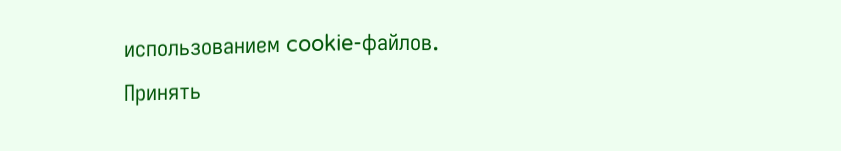использованием cookie-файлов.
Принять